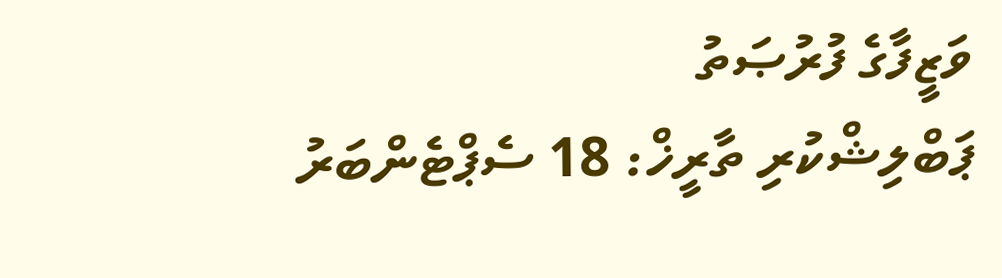ވަޒީފާގެ ފުރުޞަތު
ޕަބްލިޝްކުރި ތާރީޚް: 18 ސެޕްޓެންބަރު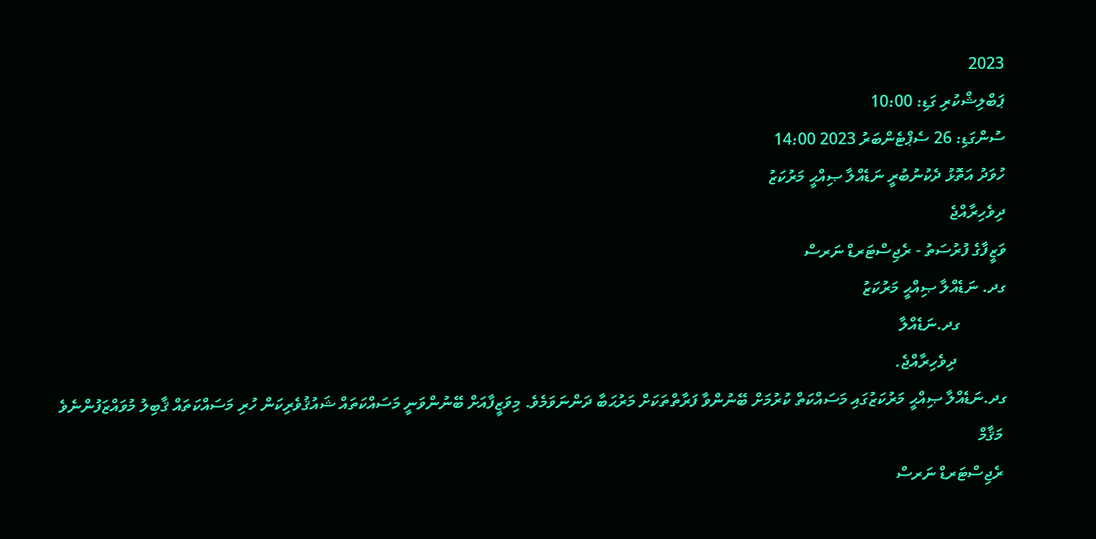2023
ޕަބްލިޝްކުރި ގަޑި: 10:00
ސުންގަޑި: 26 ސެޕްޓެންބަރު 2023 14:00
ހުވަދު އަތޮޅު ދެކުނުބުރީ ނަޑެއްލާ ޞިއްޙީ މަރުކަޒު
ދިވެހިރާއްޖެ
ވަޒީފާގެ ފުރުސަތު - ރެޖިސްޓަރޑް ނަރސް
ގދ. ނަޑެއްލާ ޞިއްޙީ މަރުކަޒު
           ގދ.ނަޑެއްލާ
            ދިވެހިރާއްޖެ.
ގދ.ނަޑެއްލާ ޞިއްޙީ މަރުކަޒުގައި މަސައްކަތް ކުރުމަށް ބޭނުންވާ ފަރާތްތަކަށް މަރުޙަބާ ދަންނަވަމެވެ. މިވަޒީފާއަށް ބޭނުންވަނީ މަސައްކަތައް ޝައުޤުވެރިކަން ހުރި މަސައްކަތައް ޤާބިލު މުވައްޒަފުންނެވެ
 މަޤާމް
 ރެޖިސްޓަރޑް ނަރސް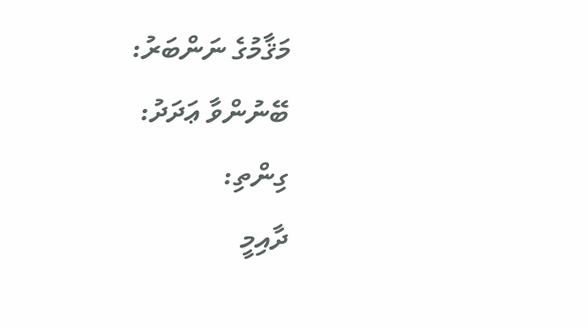މަޤާމުގެ ނަންބަރު:
ބޭނުންވާ ޢަދަދު:
ގިންތި:
ދާއިމީ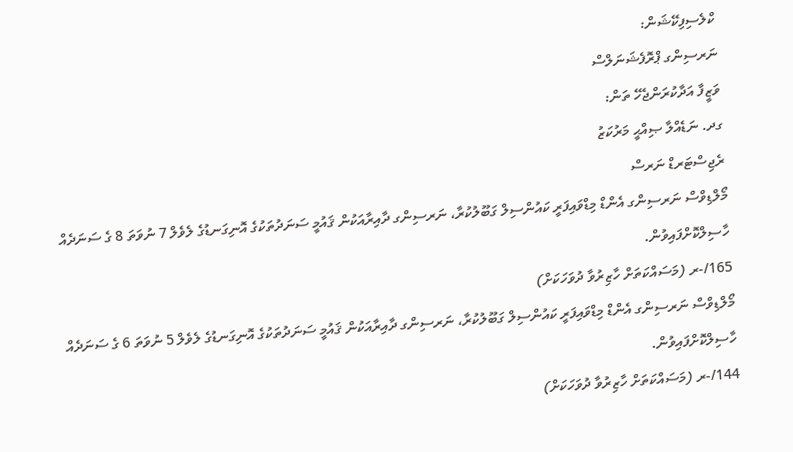ކްލެސިފިކޭޝަން:
ނަރސިންގ ޕްރޮފެޝަނަލްސް
ވަޒީފާ އަދާކުރަންޖެހޭ ތަން:
ގދ. ނަޑެއްލާ ޞިއްޙީ މަރުކަޒު
ރެޖިސްޓަރޑް ނަރސް
މޯލްޑިވްސް ނަރސިންގ އެންޑް މިޑްވައިފަރީ ކައުންސިލް ގަބޫލުކުރާ، ނަރސިންގ ދާއިރާއަކުން ޤައުމީ ސަނަދުތަކުގެ އޮނިގަނޑުގެ ލެވެލް 7 ނުވަތަ 8 ގެ ސަނަދެއް ހާސިލްކޮށްފައިވުން.
165/-ރ (މަސައްކަތަށް ހާޒިރުވާ ދުވަހަކަށް)
މޯލްޑިވްސް ނަރސިންގ އެންޑް މިޑްވައިފަރީ ކައުންސިލް ގަބޫލުކުރާ، ނަރސިންގ ދާއިރާއަކުން ޤައުމީ ސަނަދުތަކުގެ އޮނިގަނޑުގެ ލެވެލް 5 ނުވަތަ 6 ގެ ސަނަދެއް ހާސިލްކޮށްފައިވުން.
144/-ރ (މަސައްކަތަށް ހާޒިރުވާ ދުވަހަކަށް)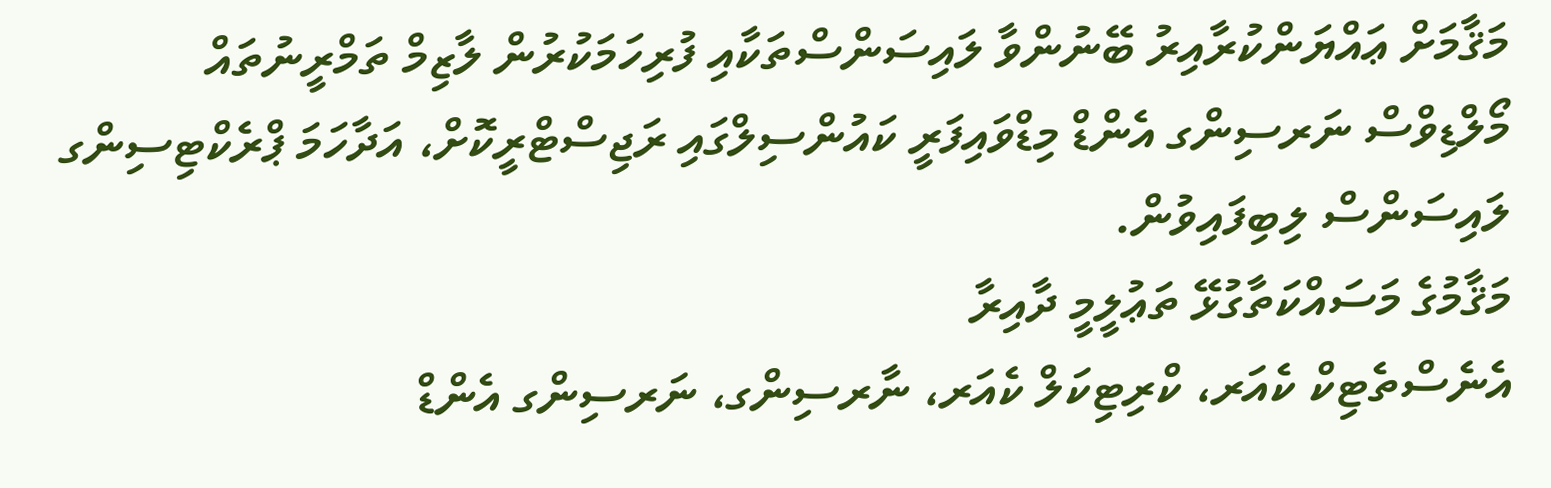މަޤާމަށް ޢައްޔަންކުރާއިރު ބޭނުންވާ ލައިސަންސްތަކާއި ފުރިހަމަކުރުން ލާޒިމް ތަމްރީނުތައް
މޯލްޑިވްސް ނަރސިންގ އެންޑް މިޑްވައިފަރީ ކައުންސިލްގައި ރަޖިސްޓްރީކޮށް، އަދާހަމަ ޕްރެކްޓިސިންގ ލައިސަންސް ލިބިފައިވުން.
މަޤާމުގެ މަސައްކަތާގުޅޭ ތަޢުލީމީ ދާއިރާ
އެނެސްތެޓިކް ކެއަރ، ކްރިޓިކަލް ކެއަރ، ނާރސިންގ، ނަރސިންގ އެންޑް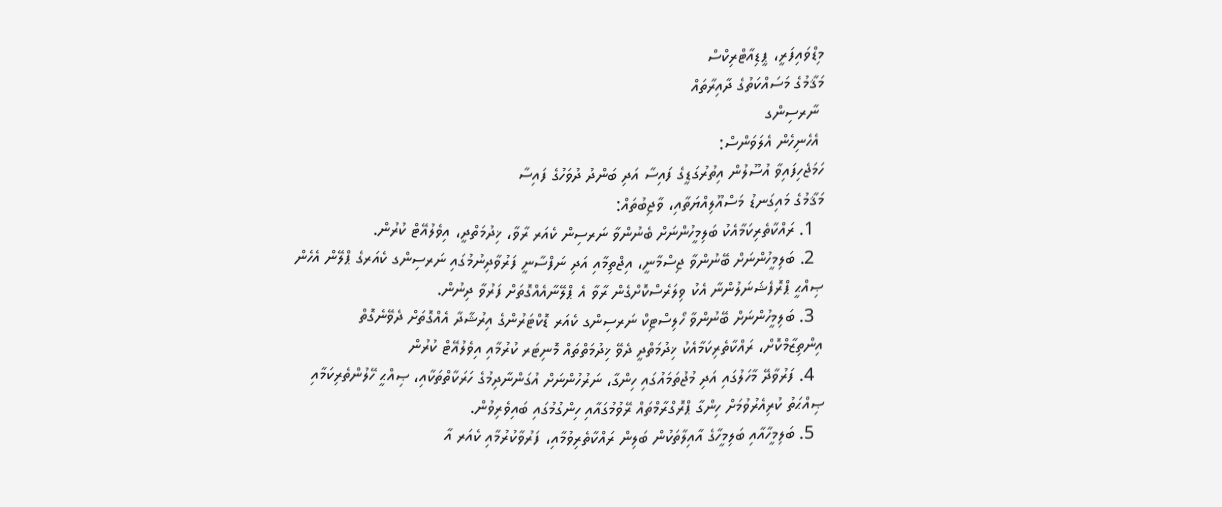މިޑްވައިފަރީ، ޕީޑިއާޓްރިކްސް
މަޤާމުގެ މަސައްކަތުގެ ދާއިރާތައް
 ނާރސިންގ
 އެހެނިހެން އެލަވަންސް:
ހަމަޖެހިފައިވާ އުސޫލުން އިތުރުގަޑީގެ ފައިސާ އަދި ބަންދު ދުވަހުގެ ފައިސާ
މަޤާމުގެ މައިގަނޑު މަސްއޫލިއްޔަތާއި، ވާޖިބުތައް:
  1. ރައްކާތެރިކަމާއެކު ބަލިމީހުންނަށް ބެނުންވާ ނަރސިން ކެއަރ ރާވާ، ޚިދުމަތްދީ، އިވެލުއޭޓް ކުރުން.
  2. ބަލިމީހުންނަށް ބޭނުންވާ ޖިސްމާނީ، އިޖްތިމާއި އަދި ނަފްސާނީ ފަރުވާދިނުމުގައި ނަރސިންގ ކެއަރގެ ޕްލޭން އެހެން ޞިއްޙީ ޕްރޮފެޝަނަލުންނާ އެކު ވިލަރެސްކޮށްގެން ރާވާ އެ ޕްލޭނާއެއްގޮތަށް ފަރުވާ ދިނުން.
  3. ބަލިމީހުންނަށް ބޭނުންވާ ހޯލިސްޓިކް ނަރސިންގ ކެއަރ ޑޮކްޓަރުންގެ އިރުޝާދާ އެއްގޮތަށް ދެވޭނެގޮތް އިންތިޒާމްކޮށް، ރައްކާތެރިކަމާއެކު ޚިދުމަތްދީ ދެވޭ ޚިދުމަތްތައް މޮނިޓަރ ކުރުމާއި އިވެލުއޭޓް ކުރުން
  4. ފަރުވާދޭ މާހަލުގައި އަދި މުޖުތަމައުގައި ހިންގާ، ނަރުހުންނަށް އުގަންނާދިމުގެ ހަރަކާތްތަކާއި، ޞިއްޙީ ހޭލުންތެރިކަމާއި ޞިއްޙަތު ކުރިއެރުވުމަށް ހިންގާ ޕްރޮގްރާމްތައް ރޭވުމުގައާއި ހިންގުމުގައި ބައިވެރިވުން.
  5. ބަލިމީހާއާއި ބަލިމީހާގެ އާއިލާތަކުން ބަލިން ރައްކާތެރިވުމާއި، ފަރުވާކުރުމާއި ކެއަރ އާ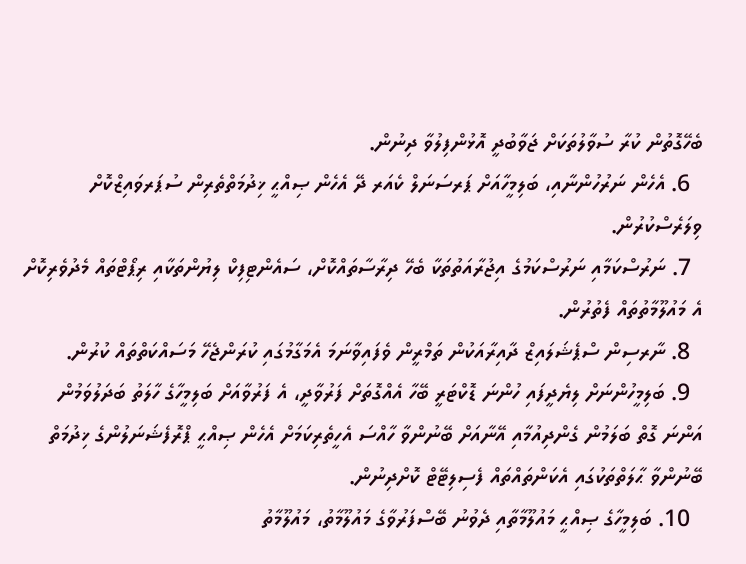ބެހޭގޮތުން ކުރާ ސުވާލުތަކަށް ޖަވާބުދީ އޮޅުންފިލުވާ ދިނުން.
  6. އެހެން ނަރުހުންނާއި، ބަލިމީހާއަށް ޕަރސަނަލް ކެއަރ ދޭ އެހެން ޞިއްޙީ ޚިދުމަތްތެރިން ސުޕަރވައިޒްކޮށް ވިލަރެސްކުރުން.
  7. ނަރުސްކަމާއި ނަރުސްކަމުގެ އިޖުރާއަތުތަކާ ބެހޭ ދިރާސާތައްކޮށް، ސައެންޓިފިކް ލިޔުންތަކާއި ރިޕޯޓްތައް މެދުވެރިކޮށް އެ މައުލޫމާތުތައް ފެތުރުން.
  8. ނާރސިން ސްޕެޝަލައިޒް ދާއިރާއަކުން ތަމްރީން ވެފައިވާނަމަ އެމަގާމުގައި ކުރަންޖެހޭ މަސައްކަތްތައް ކުރުން.
  9. ބަލިމީހުންނަށް ލިޔެދީފައި ހުންނަ ޑޮކްޓަރީ ބޭހާ އެއްގޮތަށް ފަރުވާދީ، އެ ފަރުވާއަށް ބަލިމީހާގެ ހާލަތު ބަދަލުވަމުން އަންނަ ގޮތް ބަލަމުން ގެންދިއުމާއި އޭނާއަށް ބޭނުންވާ ހާއްސަ އެހީތެރިކަމަށް އެހެން ޞިއްޙީ ޕްރޮފެޝަނަލުންގެ ޚިދުމަތް ބޭނުންވާ ޙާލަތްތަކުގައި އެކަންތައްތައް ފެސިލިޓޭޓް ކޮށްދިނުން.
  10. ބަލިމީހާގެ ޞިއްޙީ މައުލޫމާތާއި ދެވުނު ބޭސްފަރުވާގެ މައުލޫމާތު، މައުލޫމާތު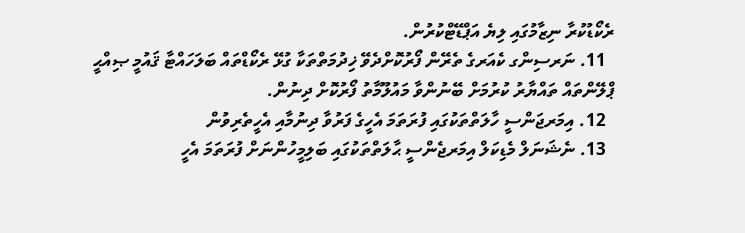ރެކޯޑުކުރާ ނިޒާމުގައި ލިޔެ އަޕްޑޭޓްކުރުން.
  11. ނަރސިންގ ކެއަރގެ ތެރޭން ފޯރުކޮށްދެވޭ ޚިދުމަތްތަކާ ގުޅޭ ރެކޯޑްތައް ބަލަހައްޓާ ޤައުމީ ޞިއްޙީ ޕްލޭންތައް ތައްޔާރު ކުރުމަށް ބޭނުންވާ މައުލޫމާތު ފޯރުކޮށް ދިނުން.
  12. އިމަރޖަންސީ ހާލަތްތަކުގައި ފުރަތަމަ އެހީގެ ފަރުވާ ދިނުމާއި އެހީތެރިވުން
  13. ނެޝަނަލް މެޑިކަލް އިމަރޖެންސީ ޙާލަތްތަކުގައި ބަލިމީހުންނަށް ފުރަތަމަ އެހީ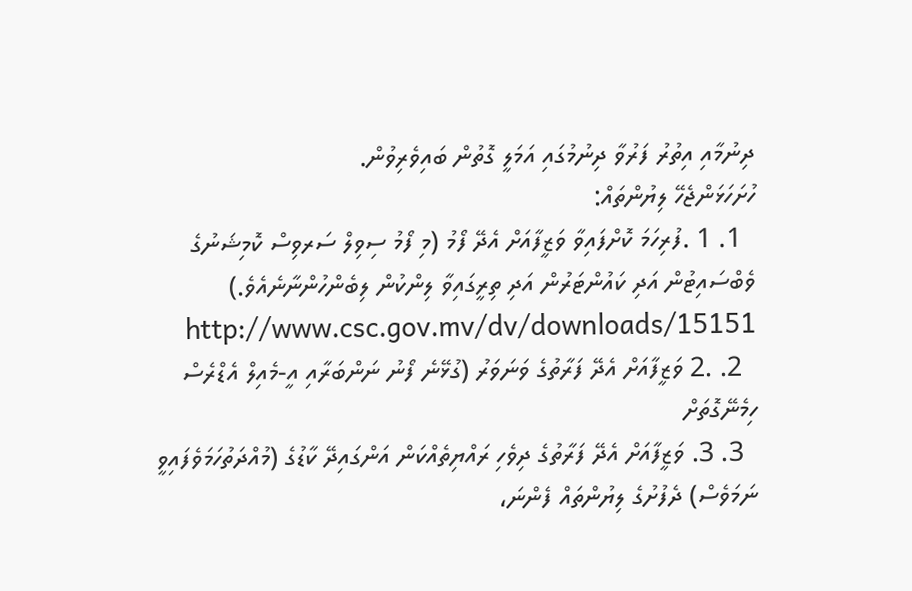ދިނުމާއި އިތުރު ފަރުވާ ދިނުމުގައި އަމަލީ ގޮތުން ބައިވެރިވުން.
ހުށަހަޅަންޖެހޭ ލިޔުންތައް:
  1. 1 .ފުރިހަމަ ކޮށްފައިވާ ވަޒީފާއަށް އެދޭ ފޯމު (މި ފޯމު ސިވިލް ސަރވިސް ކޮމިޝަނުގެ ވެބްސައިޓުން އަދި ކައުންޓަރުން އަދި ތިރީގައިވާ ލިންކުން ލިބެންހުންނާނެއެވެ.) http://www.csc.gov.mv/dv/downloads/15151
  2. .2 ވަޒީފާއަށް އެދޭ ފަރާތުގެ ވަނަވަރު (ގުޅޭނެ ފޯނު ނަންބަރާއި އީ-މެއިލް އެޑްރެސް ހިމެނޭގޮތަށް
  3. 3. ވަޒީފާއަށް އެދޭ ފަރާތުގެ ދިވެހި ރައްޔިތެއްކަން އަންގައިދޭ ކާޑުގެ (މުއްދަތުހަމަވެފައިވީ ނަމަވެސް) ދެފުށުގެ ލިޔުންތައް ފެންނަ،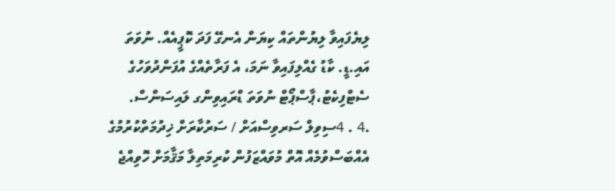ލިޔެފައިވާ ލިޔުންތައް ކިޔަން އެނގޭ ފަދަ ކޮޕީއެއް. ނުވަތަ އައި.ޑީ. ކާޑު ގެއްލިފައިވާ ނަމަ، އެ ފަރާތެއްގެ އުފަންދުވަހުގެ        ސެޓްފިކެޓު،ޕާސްޕޯޓް ނުވަތަ ޑްރައިވިންގ ލައިސަންސް.
.4 . 4ސިވިލް ސަރވިސްއަށް / ސަރުކާރަށް ޚިދުމަތްކުރުމުގެ އެއްބަސްވުމެއް އޮތް މުވައްޒަފުން ކުރިމަތިލާ މަޤާމަށް ހޮވިއްޖެ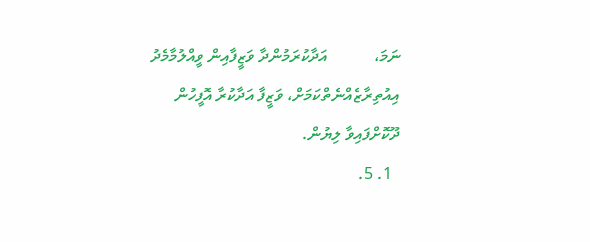ނަމަ،           އަދާކުރަމުންދާ ވަޒީފާއިން ވީއްލުމާމެދު އިއުތިރާޒެއްނެތްކަމަށް، ވަޒީފާ އަދާކުރާ އޮފީހުން ދޫކޮށްފައިވާ ލިޔުން.
  1. 5.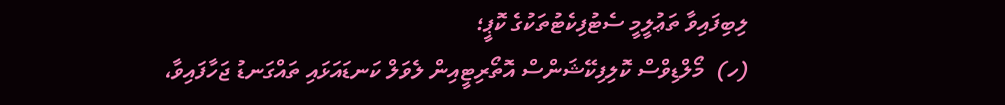ލިބިފައިވާ ތަޢުލީމީ ސެޓުފިކެޓުތަކުގެ ކޮޕީ؛
(ހ)  މޯލްޑިވްސް ކޮލިފިކޭޝަންސް އޮތޯރިޓީއިން ލެވަލް ކަނޑައަޅައި ތައްގަނޑު ޖަހާފައިވާ،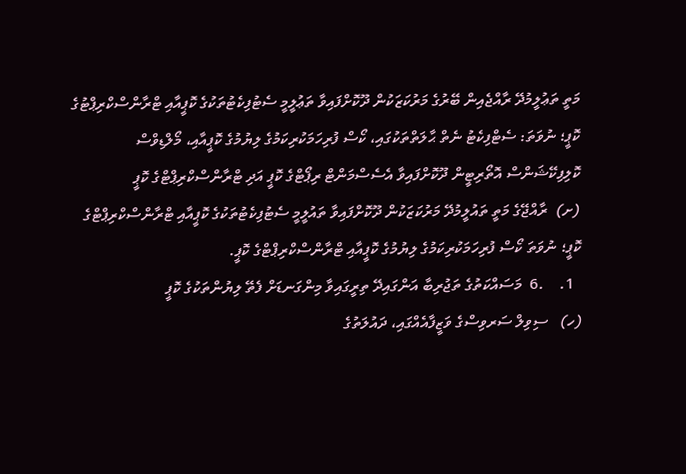މަތީ ތަޢުލީމުދޭ ރާއްޖެއިން ބޭރުގެ މަރުކަޒަކުން ދޫކޮށްފައިވާ ތަޢުލީމީ ސެޓުފިކެޓުތަކުގެ ކޮޕީއާއި ޓްރާންސްކްރިޕްޓުގެ ކޮޕީ؛ ނުވަތަ: ސެޓްފިކެޓު ނެތް ޙާލަތްތަކުގައި، ކޯސް ފުރިހަމަކުރިކަމުގެ ލިޔުމުގެ ކޮޕީއާއި، މޯލްޑިވްސް ކޮލިފިކޭޝަންސް އޮތޯރިޓީން ދޫކޮށްފައިވާ އެސެސްމަންޓް ރިޕޯޓްގެ ކޮޕީ އަދި ޓްރާންސްކްރިޕްޓްގެ ކޮޕީ
(ށ)  ރާއްޖޭގެ މަތީ ތައުލީމުދޭ މަރުކަޒަކުން ދޫކޮށްފައިވާ ތައުލީމީ ސެޓުފިކެޓުތަކުގެ ކޮޕީއާއި ޓްރާންސްކްރިޕްޓްގެ ކޮޕީ؛ ނުވަތަ ކޯސް ފުރިހަމަކުރިކަމުގެ ލިޔުމުގެ ކޮޕީއާއި ޓްރާންސްކްރިޕްޓްގެ ކޮޕީ.
  1.    .6  މަސައްކަތުގެ ތަޖުރިބާ އަންގައިދޭ ތިރީގައިވާ މިންގަނޑަށް ފެތޭ ލިޔުންތަކުގެ ކޮޕީ
(ހ)   ސިވިލް ސަރވިސްގެ ވަޒީފާއެއްގައި، ދައުލަތުގެ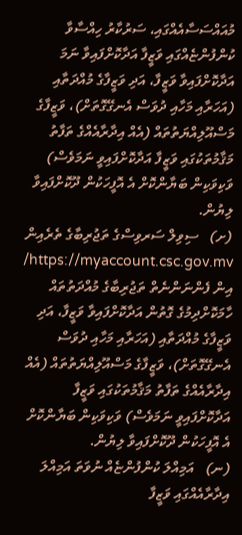މުއައްސަސާއެއްގައި، ސަރުކާރު ހިއްސާވާ ކުންފުންޏެއްގައި ވަޒީފާ އަދާކޮށްފައިވާ ނަމަ އަދާކޮށްފައިވާ ވަޒީފާ، އަދި ވަޒީފާގެ މުއްދަތާއި (އަހަރާއި މަހާއި ދުވަސް އެނގޭގޮތަށް)، ވަޒީފާގެ މަސްއޫލިއްޔަތުތައް (އެއް އިދާރާއެއްގެ ތަފާތު މަޤާމުތަކުގައި ވަޒީފާ އަދާކޮށްފައިވީ ނަމަވެސް) ވަކިވަކިން ބަޔާންކޮށް އެ އޮފީހަކުން ދޫކޮށްފައިވާ ލިޔުން.
(ށ)   ސިވިލް ސަރވިސްގެ ތަޖުރިބާގެ ތެރެއިން https://myaccount.csc.gov.mv/ އިން ފެންނަންނެތް ތަޖުރިބާގެ މުއްދަތުތައް ހާމަކޮށްދިމުގެ ގޮތުން އަދާކޮށްފައިވާ ވަޒީފާ، އަދި ވަޒީފާގެ މުއްދަތާއި (އަހަރާއި މަހާއި ދުވަސް އެނގޭގޮތަށް)، ވަޒީފާގެ މަސްއޫލިއްޔަތުތައް (އެއް އިދާރާއެއްގެ ތަފާތު މަޤާމުތަކުގައި ވަޒީފާ އަދާކޮށްފައިވީ ނަމަވެސް) ވަކިވަކިން ބަޔާންކޮށް އެ އޮފީހަކުން ދޫކޮށްފައިވާ ލިޔުން.
(ނ)   އަމިއްލަ ކުންފުންޏެއް ނުވަތަ އަމިއްލަ އިދާރާއެއްގައި ވަޒީފާ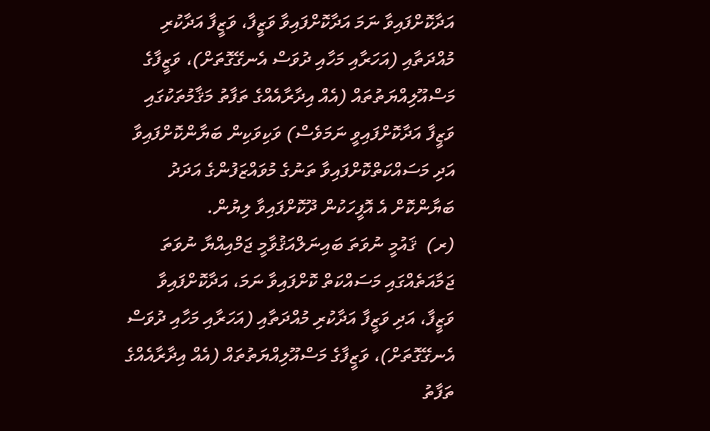އަދާކޮށްފައިވާ ނަމަ އަދާކޮށްފައިވާ ވަޒީފާ، ވަޒީފާ އަދާކުރި މުއްދަތާއި (އަހަރާއި މަހާއި ދުވަސް އެނގޭގޮތަށް)، ވަޒީފާގެ މަސްއޫލިއްޔަތުތައް (އެއް އިދާރާއެއްގެ ތަފާތު މަޤާމުތަކުގައި ވަޒީފާ އަދާކޮށްފައިވީ ނަމަވެސް) ވަކިވަކިން ބަޔާންކޮށްފައިވާ އަދި މަސައްކަތްކޮށްފައިވާ ތަނުގެ މުވައްޒަފުންގެ އަދަދު ބަޔާންކޮށް އެ އޮފީހަކުން ދޫކޮށްފައިވާ ލިޔުން.
(ރ)  ޤައުމީ ނުވަތަ ބައިނަލްއަޤުވާމީ ޖަމްއިއްޔާ ނުވަތަ ޖަމާއަތެއްގައި މަސައްކަތް ކޮށްފައިވާ ނަމަ، އަދާކޮށްފައިވާ ވަޒީފާ، އަދި ވަޒީފާ އަދާކުރި މުއްދަތާއި (އަހަރާއި މަހާއި ދުވަސް އެނގޭގޮތަށް)، ވަޒީފާގެ މަސްއޫލިއްޔަތުތައް (އެއް އިދާރާއެއްގެ ތަފާތު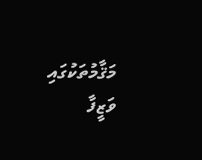މަޤާމުތަކުގައި ވަޒީފާ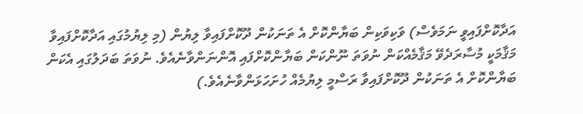އަދާކޮށްފައިވީ ނަމަވެސް) ވަކިވަކިން ބަޔާންކޮށް އެ ތަނަކުން ދޫކޮށްފައިވާ ލިޔުން (މި ލިޔުމުގައި އަދާކޮށްފައިވާ މަޤާމަކީ މުސާރަދެވޭ މަޤާމެއްކަން ނުވަތަ ނޫންކަން ބަޔާންކޮށްފައި އޮންނަންވާނެއެވެ. ނުވަތަ ބަދަލުގައި އެކަން ބަޔާންކޮށް އެ ތަނަކުން ދޫކޮށްފައިވާ ރަސްމީ ލިޔުމެއް ހުށަހަޅަންވާނެއެވެ.)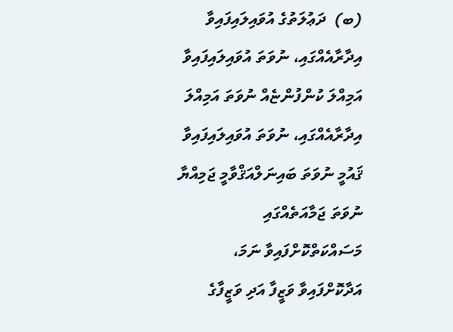(ބ)  ދަޢުލަތުގެ އުވައިލައިފައިވާ އިދާރާއެއްގައި، ނުވަތަ އުވައިލައިފައިވާ އަމިއްލަ ކުންފުންޏެއް ނުވަތަ އަމިއްލަ އިދާރާއެއްގައި، ނުވަތަ އުވައިލައިފައިވާ ޤައުމީ ނުވަތަ ބައިނަލްއަޤްވާމީ ޖަމިއްޔާ ނުވަތަ ޖަމާއަތެއްގައި މަސައްކަތްކޮށްފައިވާ ނަމަ، އަދާކޮށްފައިވާ ވަޒީފާ އަދި ވަޒީފާގެ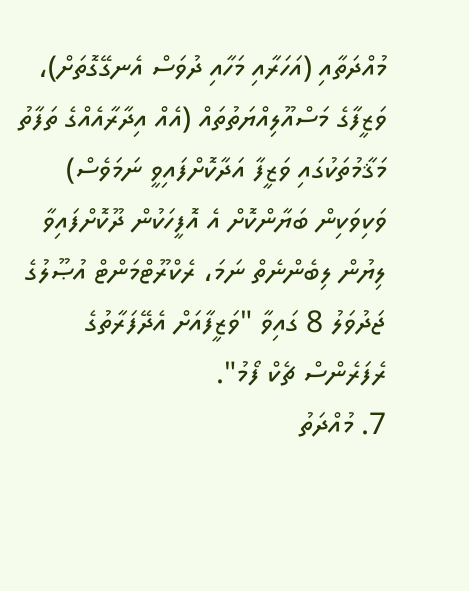މުއްދަތާއި (އަހަރާއި މަހާއި ދުވަސް އެނގޭގޮތަށް)، ވަޒީފާގެ މަސްއޫލިއްޔަތުތައް (އެއް އިދާރާއެއްގެ ތަފާތު މަޤާމުތަކުގައި ވަޒީފާ އަދާކޮށްފައިވީ ނަމަވެސް) ވަކިވަކިން ބަޔާންކޮށް އެ އޮފީހަކުން ދޫކޮށްފައިވާ ލިޔުން ލިބެންނެތް ނަމަ، ރެކްރޫޓްމަންޓް އުޞޫލުގެ ޖަދުވަލު 8 ގައިވާ "ވަޒީފާއަށް އެދޭފަރާތުގެ ރެފަރެންސް ޗެކް ފޯމު".
7. މުއްދަތު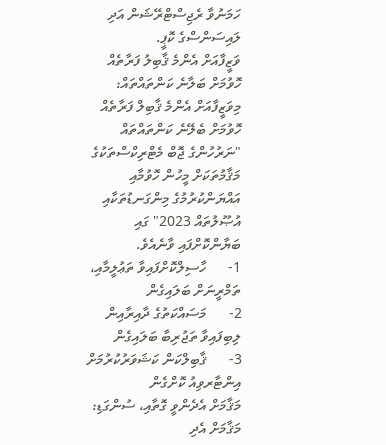ހަމަނުވާ ރެޖިސްޓްރޭޝަން އަދި ލައިސަންސްގެ ކޮޕީ.
ވަޒީފާއަށް އެންމެ ޤާބިލު ފަރާތެއް ހޮވުމަށް ބަލާނެ ކަންތައްތައް:
މިވަޒީފާއަށް އެންމެ ޤާބިލް ފަރާތެއް ހޮވުމަށް ބެލޭނެ ކަންތައްތައް "ނަރުހުންގެ ޖޮބް މެޓްރިކްސްތަކުގެ މަޤާމުތަކަށް މީހުން ހޮވުމާއި އައްޔަންކުރުމުގެ މިންގަނޑުތަކާއި އުޞޫލުތައް 2023" ގައި ބަޔާންކޮށްފައި ވާނެއެވެ.
1-      ހާސިލްކޮށްފައިވާ ތަޢުލީމާއި، ތަމްރީނަށް ބަލައިގެން
2-      މަސައްކަތުގެ ދާއިރާއިން ލިބިފައިވާ ތަޖުރިބާ ބަލައިގެން
3-      ޤާބިލްކަން ކަޝަވަރުކުރުމަށް އިންޓާރވިއު ކޮށްގެން
މަޤާމަށް އެދެންވީ ގޮތާއި، ސުންގަޑި:
މަޤާމަށް އެދި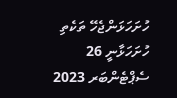ހުށަހަޅަންޖެހޭ ތަކެތި ހުށަހަޅާނީ 26 ސެޕްޓެންބަރ 2023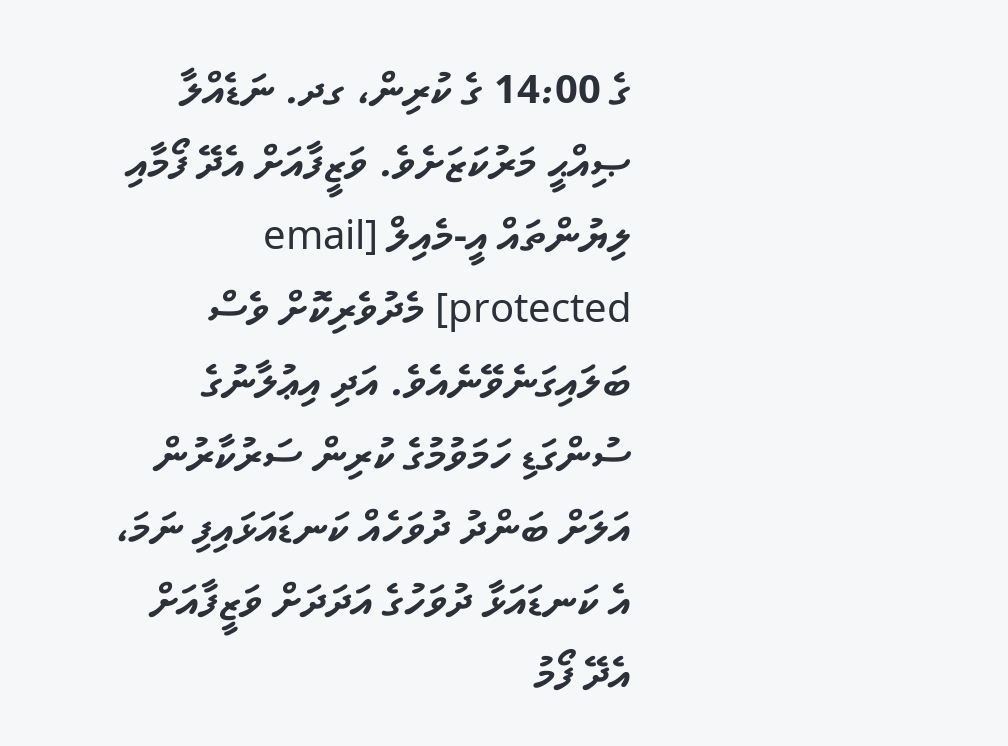ގެ 14:00 ގެ ކުރިން، ގދ. ނަޑެއްލާ ޞިއްޙީ މަރުކަޒަށެވެ. ވަޒީފާއަށް އެދޭ ފޯމާއި ލިޔުންތައް އީ-މެއިލް [email protected] މެދުވެރިކޮށް ވެސް ބަލައިގަނެވޭނެއެވެ. އަދި އިޢުލާނުގެ ސުންގަޑި ހަމަވުމުގެ ކުރިން ސަރުކާރުން އަލަށް ބަންދު ދުވަހެއް ކަނޑައަޅައިފި ނަމަ، އެ ކަނޑައަޅާ ދުވަހުގެ އަދަދަށް ވަޒީފާއަށް އެދޭ ފޯމު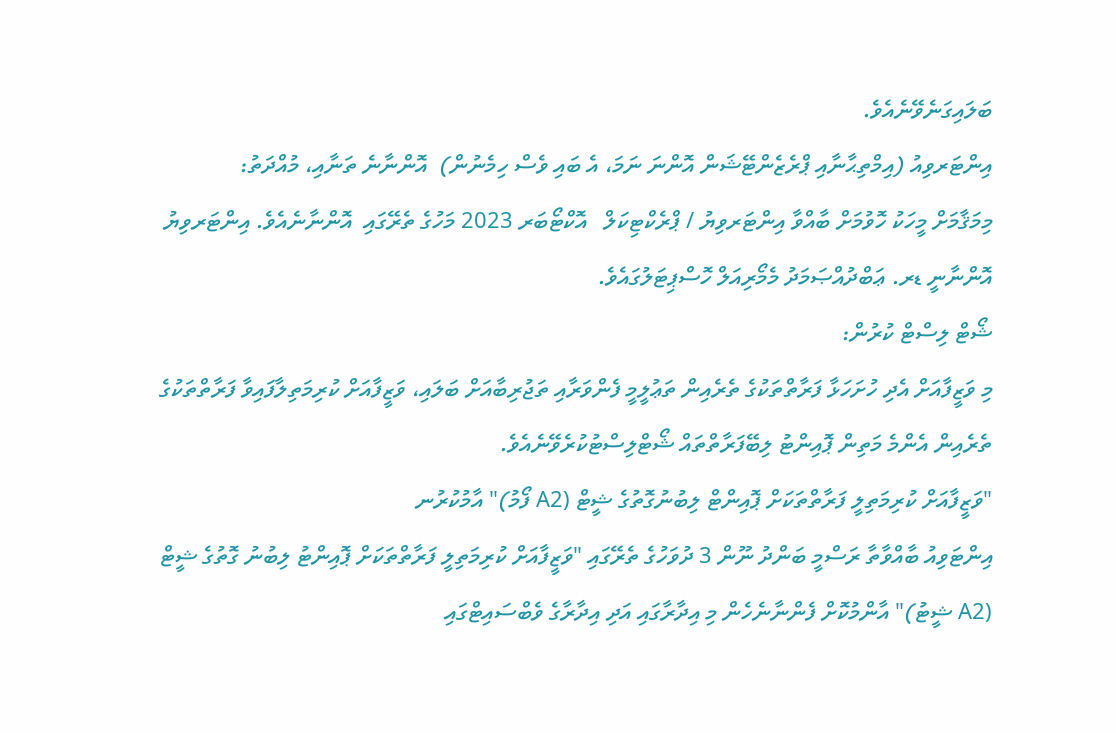ބަލައިގަނެވޭނެއެވެ.
އިންޓަރވިއު (އިމްތިޙާނާއި ޕްރެޒެންޓޭޝަން އޮންނަ ނަމަ، އެ ބައި ވެސް ހިމެނުން)  އޮންނާނެ ތަނާއި، މުއްދަތު:
މިމަޤާމަށް މީހަކު ހޮވުމަށް ބާއްވާ އިންޓަރވިޔު / ޕްރެކްޓިކަލް   އޮކްޓޯބަރ 2023 މަހުގެ ތެރޭގައި  އޮންނާނެއެވެ. އިންޓަރވިޔު އޮންނާނީ ޑރ. ޢަބްދުއްޞަމަދު މެމޯރިއަލް ހޮސްޕިޓަލުގައެވެ.
ޝޯޓް ލިސްޓް ކުރުން:
މި ވަޒީފާއަށް އެދި ހުށަހަޅާ ފަރާތްތަކުގެ ތެރެއިން ތަޢުލީމީ ފެންވަރާއި ތަޖުރިބާއަށް ބަލައި، ވަޒީފާއަށް ކުރިމަތިލާފައިވާ ފަރާތްތަކުގެ ތެރެއިން އެންމެ މަތިން ޕޮއިންޓު ލިބޭފަރާތްތައް ޝޯޓްލިސްޓުކުރެވޭނެއެވެ.
"ވަޒީފާއަށް ކުރިމަތިލީ ފަރާތްތަކަށް ޕޮއިންޓް ލިބުނުގޮތުގެ ޝީޓް (A2 ފޯމު)" އާމުކުރުނ
އިންޓަވިއު ބާއްވާތާ ރަސްމީ ބަންދު ނޫން 3 ދުވަހުގެ ތެރޭގައި "ވަޒީފާއަށް ކުރިމަތިލީ ފަރާތްތަކަށް ޕޮއިންޓު ލިބުނު ގޮތުގެ ޝީޓް (A2 ޝީޓު)" އާންމުކޮށް ފެންނާނެހެން މި އިދާރާގައި އަދި އިދާރާގެ ވެބްސައިޓްގައި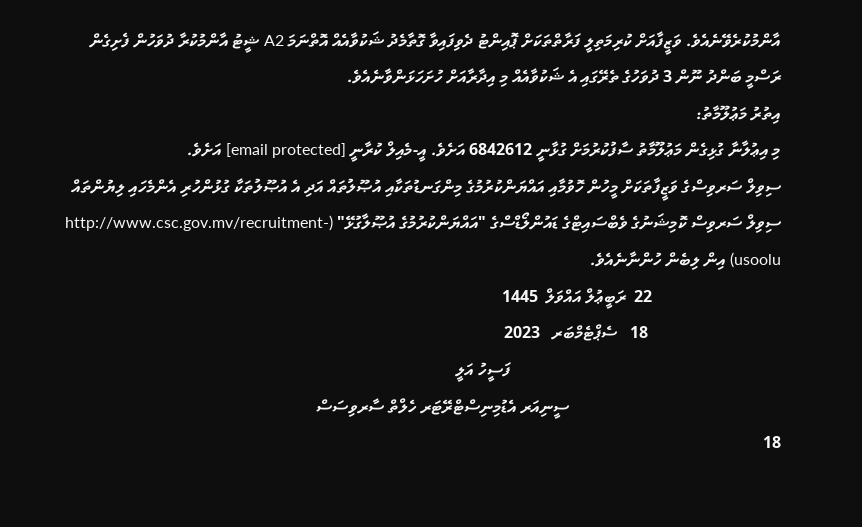އާންމުކުރެވޭނެއެވެ. ވަޒީފާއަށް ކުރިމަތިލީ ފަރާތްތަކަށް ޕޮއިންޓު ދެވިފައިވާ ގޮތާމެދު ޝަކުވާއެއް އޮތްނަމަ A2 ޝީޓު އާންމުކުރާ ދުވަހުން ފެށިގެން ރަސްމީ ބަންދު ނޫން 3 ދުވަހުގެ ތެރޭގައި އެ ޝަކުވާއެއް މި އިދާރާއަށް ހުށަހަޅަންވާނެއެވެ.
އިތުރު މަޢުލޫމާތު:
މި އިޢުލާނާ ގުޅިގެން މަޢުލޫމާތު ސާފުކުރުމަށް ގުޅާނީ 6842612 އަށެވެ. އީ-މެއިލް ކުރާނީ [email protected] އަށެވެ.
ސިވިލް ސަރވިސްގެ ވަޒީފާތަކަށް މީހުން ހޮވުމާއި އައްޔަންކުރުމުގެ މިންގަނޑުތަކާއި އުޞޫލުތައް އަދި އެ އުޞޫލުތަކާ ގުޅުންހުރި އެންމެހައި ލިޔުންތައް ސިވިލް ސަރވިސް ކޮމިޝަނުގެ ވެބްސައިޓްގެ ޑައުންލޯޑްސްގެ "އައްޔަންކުރުމުގެ އުޞޫލާގުޅޭ" (http://www.csc.gov.mv/recruitment-usoolu) އިން ލިބެން ހުންނާނެއެވެ.
                               22  ރަބީޢުލް އައްވަލް  1445
                                18   ސެޕްޓެމްބަރ   2023
                                                                 ފަސީހު އަލީ
                                                   ސީނިއަރ އެޑުމިނިސްޓްރޭޓަރ ހެލްތް ސާރވިސަސް
18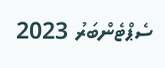ސެޕްޓެންބަރު 2023